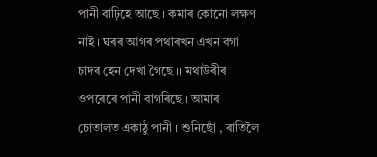পানী বাঢ়িহে আছে । কমাৰ কোনো লক্ষণ নাই । ঘৰৰ আগৰ পথাৰখন এখন বগা চাদৰ হেন দেখা গৈছে ।। মথাউৰীৰ ওপৰেৰে পানী বাগৰিছে । আমাৰ চোতালত একাঠু পানী । শুনিছোঁ , ৰাতিলৈ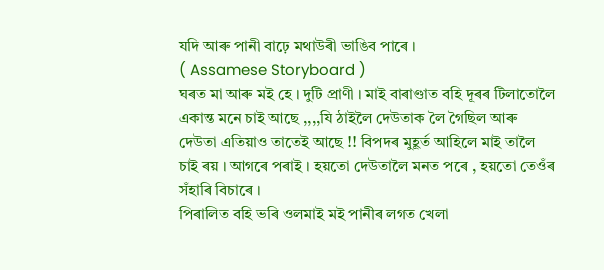যদি আৰু পানী বাঢ়ে মথাউৰী ভাঙিব পাৰে ।
( Assamese Storyboard )
ঘৰত মা আৰু মই হে । দুটি প্ৰাণী । মাই বাৰাণ্ডাত বহি দূৰৰ টিলাতোলৈ একান্ত মনে চাই আছে ,,,,যি ঠাইলৈ দেউতাক লৈ গৈছিল আৰু দেউতা এতিয়াও তাতেই আছে !! বিপদৰ মুহূৰ্ত আহিলে মাই তালৈ চাই ৰয় । আগৰে পৰাই । হয়তো দেউতালৈ মনত পৰে , হয়তো তেওঁৰ সঁহাৰি বিচাৰে ।
পিৰালিত বহি ভৰি ওলমাই মই পানীৰ লগত খেলা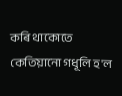কৰি থাকোতে কেতিয়ানো গধূলি হ'ল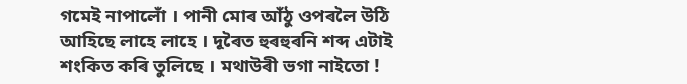গমেই নাপালোঁ । পানী মোৰ আঁঠু ওপৰলৈ উঠি আহিছে লাহে লাহে । দূৰৈত হুৰহুৰনি শব্দ এটাই শংকিত কৰি তুলিছে । মথাউৰী ভগা নাইতো !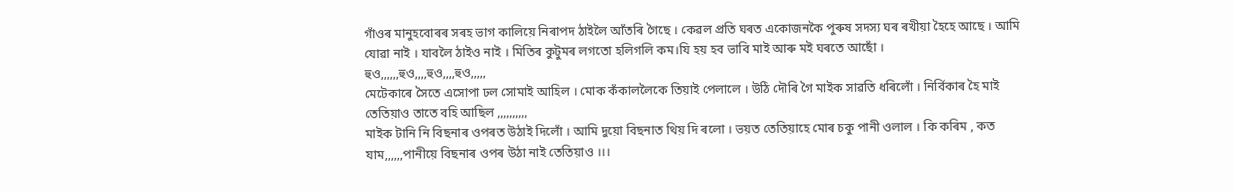গাঁওৰ মানুহবোৰৰ সৰহ ভাগ কালিয়ে নিৰাপদ ঠাইলৈ আঁতৰি গৈছে । কেৱল প্ৰতি ঘৰত একোজনকৈ পুৰুষ সদস্য ঘৰ ৰখীয়া হৈহে আছে । আমি যোৱা নাই । যাবলৈ ঠাইও নাই । মিতিৰ কুটুমৰ লগতো হলিগলি কম।যি হয় হব ভাবি মাই আৰু মই ঘৰতে আছোঁ ।
হুও,,,,,,হুও,,,,হুও,,,,হুও,,,,,
মেটেকাৰে সৈতে এসোপা ঢল সোমাই আহিল । মোক কঁকাললৈকে তিয়াই পেলালে । উঠি দৌৰি গৈ মাইক সাৱতি ধৰিলোঁ । নিৰ্বিকাৰ হৈ মাই তেতিয়াও তাতে বহি আছিল ,,,,,,,,,,
মাইক টানি নি বিছনাৰ ওপৰত উঠাই দিলোঁ । আমি দুয়ো বিছনাত থিয় দি ৰলো । ভয়ত তেতিয়াহে মোৰ চকু পানী ওলাল । কি কৰিম , কত যাম,,,,,,পানীয়ে বিছনাৰ ওপৰ উঠা নাই তেতিয়াও ।।।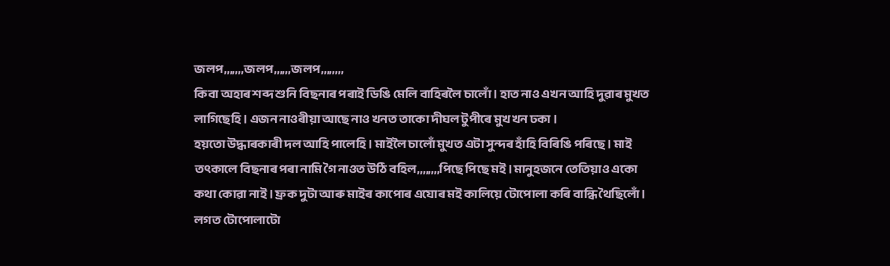জলপ,,,,,,,জলপ,,,,,,জলপ,,,,,,,,
কিবা অহাৰ শব্দ শুনি বিছনাৰ পৰাই ডিঙি মেলি বাহিৰলৈ চালোঁ । হাত নাও এখন আহি দুৱাৰ মুখত লাগিছেহি । এজন নাওৰীয়া আছে নাও খনত তাকো দীঘল টুপীৰে মুখ খন ঢকা ।
হয়তো উদ্ধাৰকাৰী দল আহি পালেহি । মাইলৈ চালোঁ মুখত এটা সুন্দৰ হাঁহি বিৰিঙি পৰিছে । মাই তৎকালে বিছনাৰ পৰা নামি গৈ নাওত উঠি বহিল,,,,,,,,পিছে পিছে মই । মানুহজনে তেতিয়াও একো কথা কোৱা নাই । ফ্ৰক দুটা আৰু মাইৰ কাপোৰ এযোৰ মই কালিয়ে টোপোলা কৰি বান্ধি থৈছিলোঁ । লগত টোপোলাটো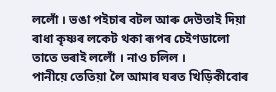ললোঁ । ভঙা পইচাৰ বটল আৰু দেউতাই দিয়া ৰাধা কৃষ্ণৰ লকেট থকা ৰূপৰ চেইণডালো তাতে ভৰাই ললোঁ । নাও চলিল ।
পানীয়ে তেতিয়া লৈ আমাৰ ঘৰত খিড়িকীবোৰ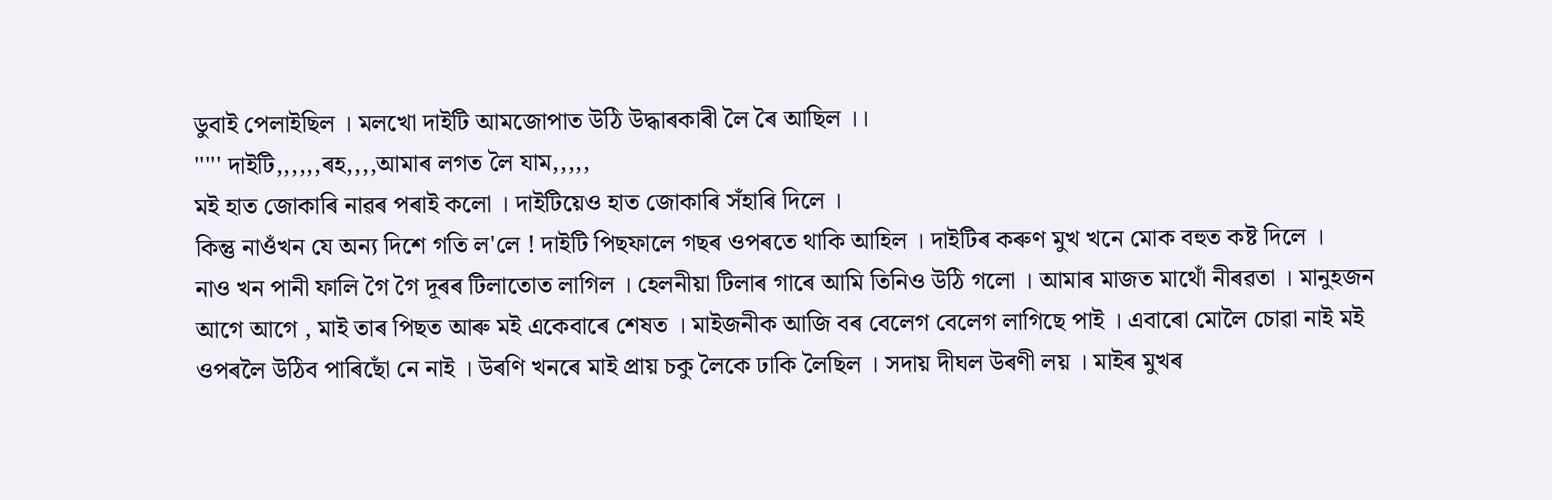ডুবাই পেলাইছিল । মলখো দাইটি আমজোপাত উঠি উদ্ধাৰকাৰী লৈ ৰৈ আছিল ।।
''''' দাইটি,,,,,,ৰহ,,,,আমাৰ লগত লৈ যাম,,,,,
মই হাত জোকাৰি নাৱৰ পৰাই কলো । দাইটিয়েও হাত জোকাৰি সঁহাৰি দিলে ।
কিন্তু নাওঁখন যে অন্য দিশে গতি ল'লে ! দাইটি পিছফালে গছৰ ওপৰতে থাকি আহিল । দাইটিৰ কৰুণ মুখ খনে মোক বহুত কষ্ট দিলে ।
নাও খন পানী ফালি গৈ গৈ দূৰৰ টিলাতোত লাগিল । হেলনীয়া টিলাৰ গাৰে আমি তিনিও উঠি গলো । আমাৰ মাজত মাথোঁ নীৰৱতা । মানুহজন আগে আগে , মাই তাৰ পিছত আৰু মই একেবাৰে শেষত । মাইজনীক আজি বৰ বেলেগ বেলেগ লাগিছে পাই । এবাৰো মোলৈ চোৱা নাই মই ওপৰলৈ উঠিব পাৰিছোঁ নে নাই । উৰণি খনৰে মাই প্ৰায় চকু লৈকে ঢাকি লৈছিল । সদায় দীঘল উৰণী লয় । মাইৰ মুখৰ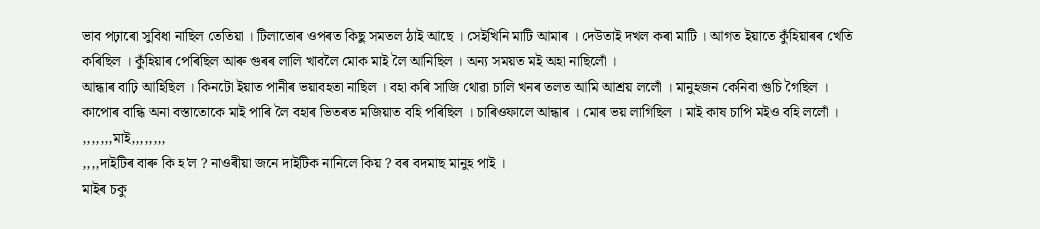ভাব পঢ়াৰো সুবিধা নাছিল তেতিয়া । টিলাতোৰ ওপৰত কিছু সমতল ঠাই আছে । সেইখিনি মাটি আমাৰ । দেউতাই দখল কৰা মাটি । আগত ইয়াতে কুঁহিয়াৰৰ খেতি কৰিছিল । কুঁহিয়াৰ পেৰিছিল আৰু গুৰৰ লালি খাবলৈ মোক মাই লৈ আনিছিল । অন্য সময়ত মই অহা নাছিলোঁ ।
আন্ধাৰ বাঢ়ি আহিছিল । কিনটো ইয়াত পানীৰ ভয়াবহতা নাছিল । বহা কৰি সাজি থোৱা চালি খনৰ তলত আমি আশ্ৰয় ললোঁ । মানুহজন কেনিবা গুচি গৈছিল ।
কাপোৰ বান্ধি অনা বস্তাতোকে মাই পাৰি লৈ বহাৰ ভিতৰত মজিয়াত বহি পৰিছিল । চাৰিওফালে আন্ধাৰ । মোৰ ভয় লাগিছিল । মাই কাষ চাপি মইও বহি ললোঁ ।
,,,,,,,মাই,,,,,,,,
,,,,দাইটিৰ বাৰু কি হ'ল ? নাওৰীয়া জনে দাইটিক নানিলে কিয় ? বৰ বদমাছ মানুহ পাই ।
মাইৰ চকু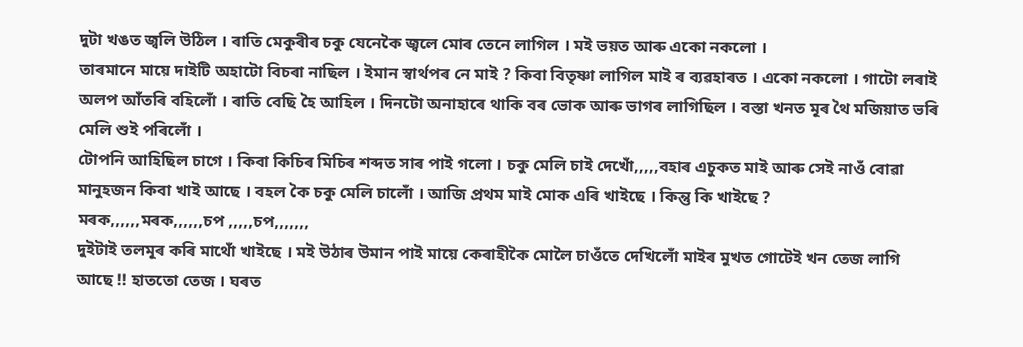দুটা খঙত জ্বলি উঠিল । ৰাতি মেকুৰীৰ চকু যেনেকৈ জ্বলে মোৰ তেনে লাগিল । মই ভয়ত আৰু একো নকলো ।
তাৰমানে মায়ে দাইটি অহাটো বিচৰা নাছিল । ইমান স্বাৰ্থপৰ নে মাই ? কিবা বিতৃষ্ণা লাগিল মাই ৰ ব্যৱহাৰত । একো নকলো । গাটো লৰাই অলপ আঁতৰি বহিলোঁ । ৰাতি বেছি হৈ আহিল । দিনটো অনাহাৰে থাকি বৰ ভোক আৰু ভাগৰ লাগিছিল । বস্তা খনত মূৰ থৈ মজিয়াত ভৰি মেলি শুই পৰিলোঁ ।
টোপনি আহিছিল চাগে । কিবা কিচিৰ মিচিৰ শব্দত সাৰ পাই গলো । চকু মেলি চাই দেখোঁ,,,,,বহাৰ এচুকত মাই আৰু সেই নাওঁ বোৱা মানুহজন কিবা খাই আছে । বহল কৈ চকু মেলি চালোঁ । আজি প্ৰথম মাই মোক এৰি খাইছে । কিন্তু কি খাইছে ?
মৰক,,,,,,মৰক,,,,,,চপ ,,,,,চপ,,,,,,,
দুইটাই তলমূৰ কৰি মাথোঁ খাইছে । মই উঠাৰ উমান পাই মায়ে কেৰাহীকৈ মোলৈ চাওঁতে দেখিলোঁ মাইৰ মুখত গোটেই খন তেজ লাগি আছে !! হাততো তেজ । ঘৰত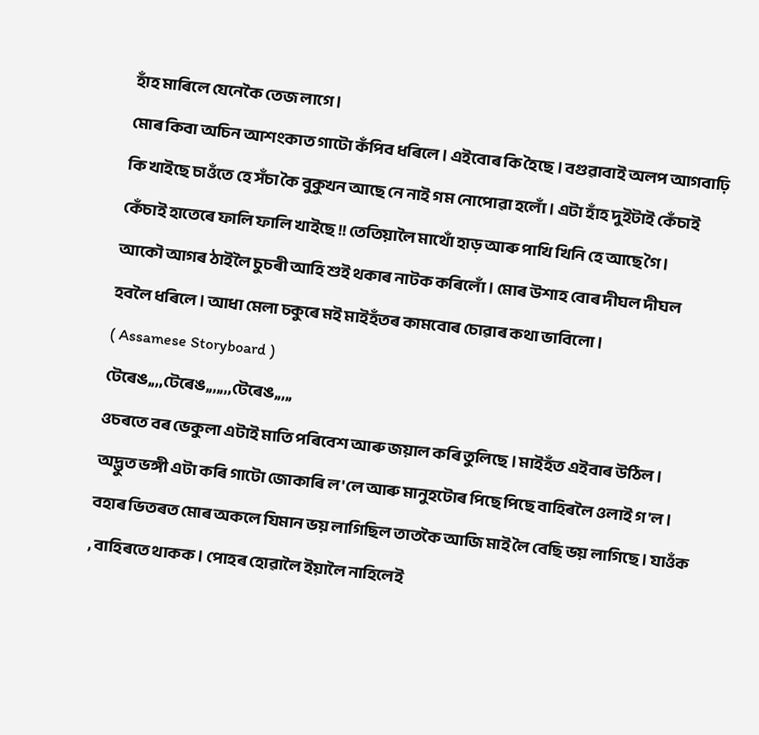হাঁহ মাৰিলে যেনেকৈ তেজ লাগে ।
মোৰ কিবা অচিন আশংকাত গাটো কঁপিব ধৰিলে । এইবোৰ কি হৈছে । বগুৱাবাই অলপ আগবাঢ়ি কি খাইছে চাওঁতে হে সঁচা কৈ বুকুখন আছে নে নাই গম নোপোৱা হলোঁ । এটা হাঁহ দুইটাই কেঁচাই কেঁচাই হাতেৰে ফালি ফালি খাইছে !! তেতিয়ালৈ মাথোঁ হাড় আৰু পাখি খিনি হে আছে গৈ ।
আকৌ আগৰ ঠাইলৈ চুচৰী আহি শুই থকাৰ নাটক কৰিলোঁ । মোৰ উশাহ বোৰ দীঘল দীঘল হবলৈ ধৰিলে । আধা মেলা চকুৰে মই মাইহঁতৰ কামবোৰ চোৱাৰ কথা ভাবিলো ।
( Assamese Storyboard )
টেৰেঙ,,,,টেৰেঙ,,,,,,,টেৰেঙ,,,,,
ওচৰতে বৰ ভেকুলা এটাই মাতি পৰিবেশ আৰু জয়াল কৰি তুলিছে । মাইহঁত এইবাৰ উঠিল । অদ্ভুত ভঙ্গী এটা কৰি গাটো জোকাৰি ল'লে আৰু মানুহটোৰ পিছে পিছে বাহিৰলৈ ওলাই গ'ল । বহাৰ ভিতৰত মোৰ অকলে যিমান ভয় লাগিছিল তাতকৈ আজি মাই লৈ বেছি ভয় লাগিছে । যাওঁক , বাহিৰতে থাকক । পোহৰ হোৱালৈ ইয়ালৈ নাহিলেই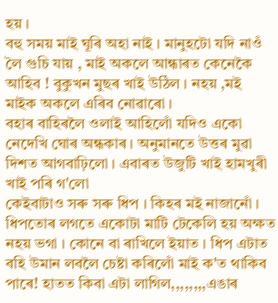হয় ।
বহু সময় মাই ঘূৰি অহা নাই । মানুহটো যদি নাওঁ লৈ গুচি যায় , মাই অকলে আন্ধাৰত কেনেকৈ আহিব ! বুকুখন মুছৰ খাই উঠিল । নহয় ,মই মাইক অকলে এৰিব নোৱাৰো ।
বহাৰ বাহিৰলৈ ওলাই আহিলোঁ যদিও একো নেদেখি ঘোৰ অন্ধকাৰ । অনুমানতে উত্তৰ মুৱা দিশত আগবাঢ়িলো । এবাৰত উজুটি খাই হামখুৰী খাই পৰি গ'লো
কেইবাটাও সৰু সৰু ধিপ । কিহৰ মই নাজানোঁ । ধিপতোৰ লগতে একোটা মাটি টেকেলি হয় অক্ষত নহয় ভগা । কোনে বা ৰাখিলে ইয়াত । ধিপ এটাত বহি উমান লবলৈ চেষ্টা কৰিলোঁ মাই ক'ত থাকিব পাৰে! হাতত কিবা এটা লাগিল,,,,,,,,এঙাৰ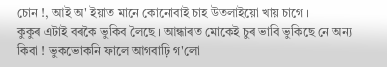চোন !, আই অ' ইয়াত মানে কোনোবাই চাহ উতলাইয়ো খায় চাগে ।
কুকুৰ এটাই বৰকৈ ভুকিব লৈছে । আন্ধাৰত মোকেই চুৰ ভাবি ভুকিছে নে অন্য কিবা ! ভুকভোকনি ফালে আগবাঢ়ি গ'লো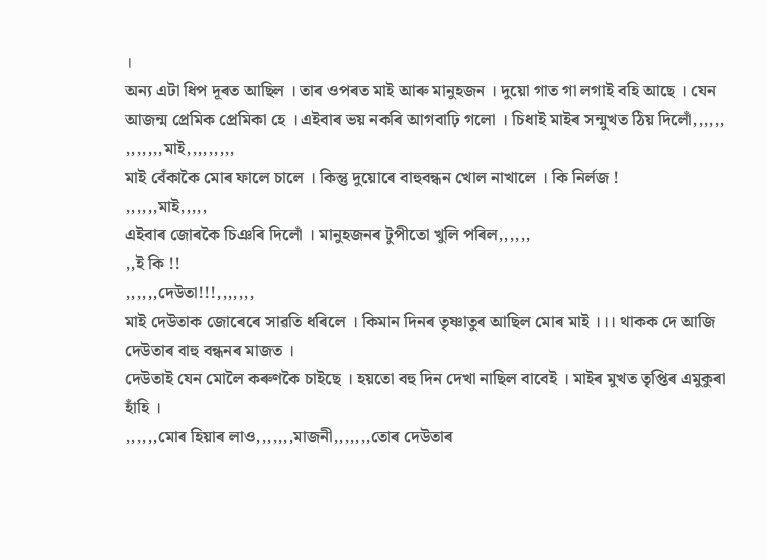।
অন্য এটা ধিপ দূৰত আছিল । তাৰ ওপৰত মাই আৰু মানুহজন । দুয়ো গাত গা লগাই বহি আছে । যেন আজন্ম প্ৰেমিক প্ৰেমিকা হে । এইবাৰ ভয় নকৰি আগবাঢ়ি গলো । চিধাই মাইৰ সন্মুখত ঠিয় দিলোঁ,,,,,,
,,,,,,,মাই,,,,,,,,,
মাই বেঁকাকৈ মোৰ ফালে চালে । কিন্তু দুয়োৰে বাহুবন্ধন খোল নাখালে । কি নির্লজ !
,,,,,,মাই,,,,,
এইবাৰ জোৰকৈ চিঞৰি দিলোঁ । মানুহজনৰ টুপীতো খুলি পৰিল,,,,,,
,,ই কি !!
,,,,,,দেউতা!!!,,,,,,,
মাই দেউতাক জোৰেৰে সাৱতি ধৰিলে । কিমান দিনৰ তৃষ্ণাতুৰ আছিল মোৰ মাই ।।। থাকক দে আজি দেউতাৰ বাহু বন্ধনৰ মাজত ।
দেউতাই যেন মোলৈ কৰুণকৈ চাইছে । হয়তো বহু দিন দেখা নাছিল বাবেই । মাইৰ মুখত তৃপ্তিৰ এমুকুৰা হাঁহি ।
,,,,,,মোৰ হিয়াৰ লাও,,,,,,,মাজনী,,,,,,,তোৰ দেউতাৰ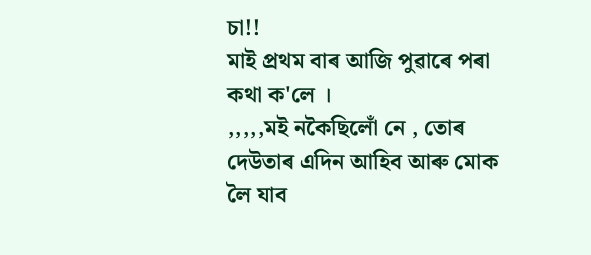চা!!
মাই প্ৰথম বাৰ আজি পুৱাৰে পৰা কথা ক'লে ।
,,,,,মই নকৈছিলোঁ নে , তোৰ দেউতাৰ এদিন আহিব আৰু মোক লৈ যাব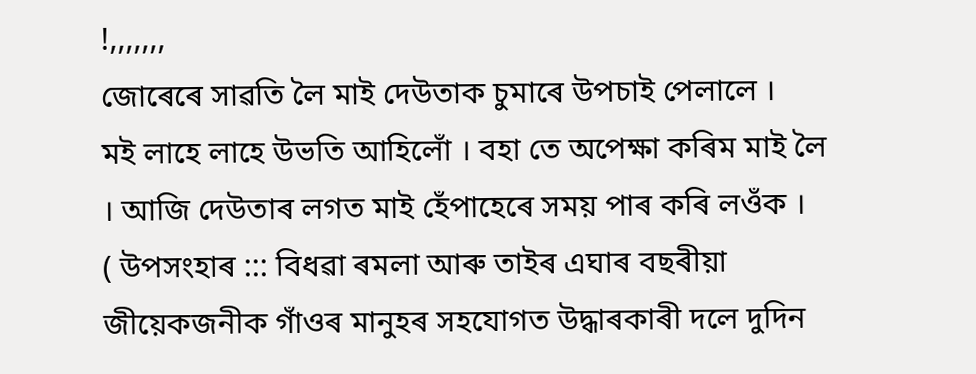!,,,,,,,
জোৰেৰে সাৱতি লৈ মাই দেউতাক চুমাৰে উপচাই পেলালে ।
মই লাহে লাহে উভতি আহিলোঁ । বহা তে অপেক্ষা কৰিম মাই লৈ । আজি দেউতাৰ লগত মাই হেঁপাহেৰে সময় পাৰ কৰি লওঁক ।
( উপসংহাৰ ::: বিধৱা ৰমলা আৰু তাইৰ এঘাৰ বছৰীয়া জীয়েকজনীক গাঁওৰ মানুহৰ সহযোগত উদ্ধাৰকাৰী দলে দুদিন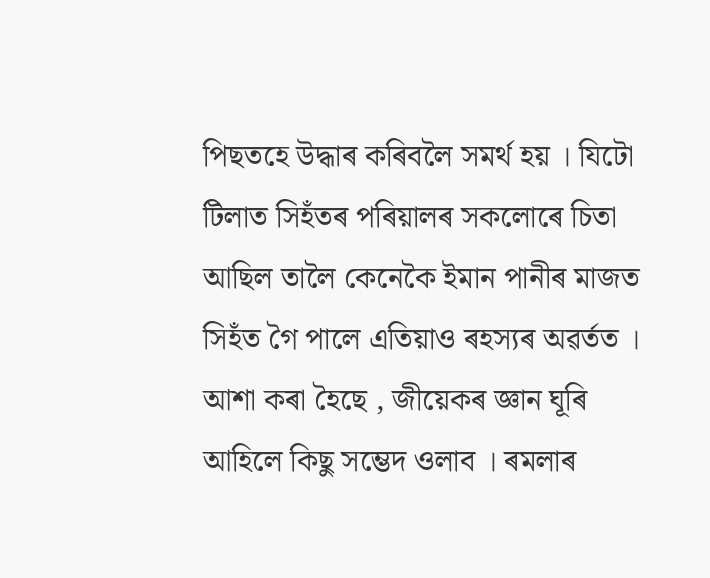পিছতহে উদ্ধাৰ কৰিবলৈ সমৰ্থ হয় । যিটো টিলাত সিহঁতৰ পৰিয়ালৰ সকলোৰে চিতা আছিল তালৈ কেনেকৈ ইমান পানীৰ মাজত সিহঁত গৈ পালে এতিয়াও ৰহস্যৰ অৱৰ্তত । আশা কৰা হৈছে , জীয়েকৰ জ্ঞান ঘূৰি আহিলে কিছু সম্ভেদ ওলাব । ৰমলাৰ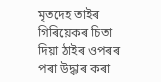মৃতদেহ তাইৰ গিৰিয়েকৰ চিতা দিয়া ঠাইৰ ওপৰৰ পৰা উদ্ধাৰ কৰা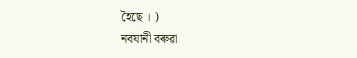হৈছে । )
নবযানী বৰুৱা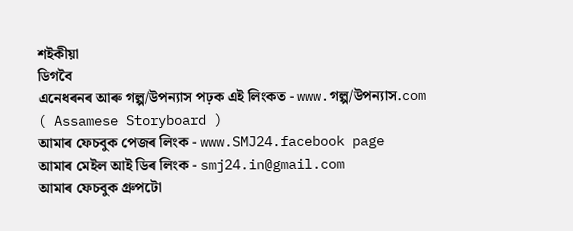শইকীয়া
ডিগবৈ
এনেধৰনৰ আৰু গল্প/উপন্যাস পঢ়ক এই লিংকত - www.গল্প/উপন্যাস.com
( Assamese Storyboard )
আমাৰ ফেচবুক পেজৰ লিংক - www.SMJ24.facebook page
আমাৰ মেইল আই ডিৰ লিংক - smj24.in@gmail.com
আমাৰ ফেচবুক গ্ৰুপটো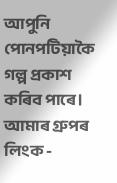আপুনি পোনপটিয়াকৈ গল্প প্ৰকাশ কৰিব পাৰে।
আমাৰ গ্ৰুপৰ লিংক -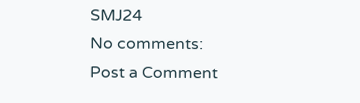SMJ24
No comments:
Post a Comment